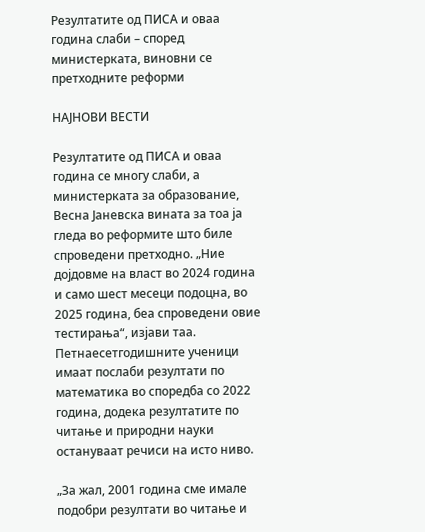Резултатите од ПИСА и оваа година слаби – според министерката, виновни се претходните реформи

НАЈНОВИ ВЕСТИ

Резултатите од ПИСА и оваа година се многу слаби, а министерката за образование, Весна Јаневска вината за тоа ја гледа во реформите што биле спроведени претходно. „Ние дојдовме на власт во 2024 година и само шест месеци подоцна, во 2025 година, беа спроведени овие тестирања“, изјави таа. Петнаесетгодишните ученици имаат послаби резултати по математика во споредба со 2022 година, додека резултатите по читање и природни науки остануваат речиси на исто ниво.

„За жал, 2001 година сме имале подобри резултати во читање и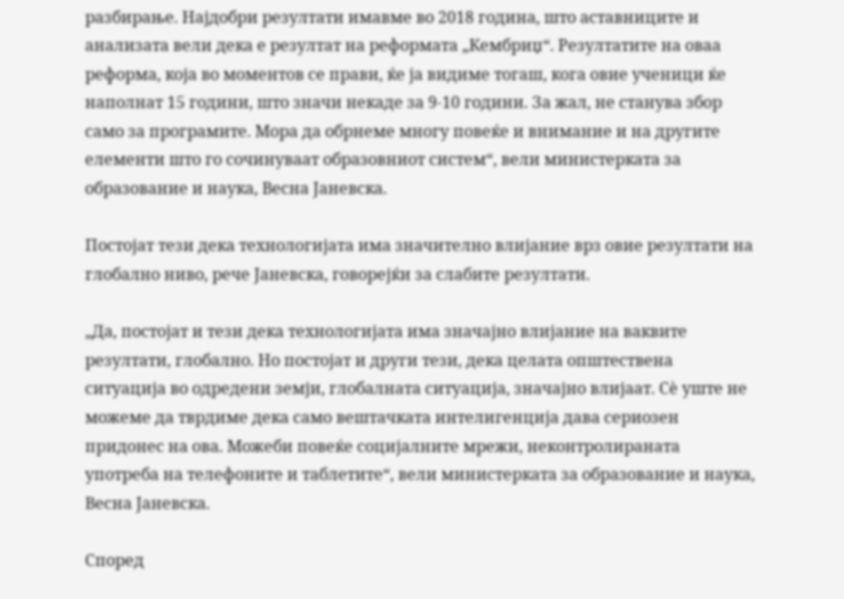разбирање. Најдобри резултати имавме во 2018 година, што аставниците и анализата вели дека е резултат на реформата „Кембриџ“. Резултатите на оваа реформа, која во моментов се прави, ќе ја видиме тогаш, кога овие ученици ќе наполнат 15 години, што значи некаде за 9-10 години. За жал, не станува збор само за програмите. Мора да обрнеме многу повеќе и внимание и на другите елементи што го сочинуваат образовниот систем“, вели министерката за образование и наука, Весна Јаневска.

Постојат тези дека технологијата има значително влијание врз овие резултати на глобално ниво, рече Јаневска, говорејќи за слабите резултати.

„Да, постојат и тези дека технологијата има значајно влијание на ваквите резултати, глобално. Но постојат и други тези, дека целата општествена ситуација во одредени земји, глобалната ситуација, значајно влијаат. Сè уште не можеме да тврдиме дека само вештачката интелигенција дава сериозен придонес на ова. Можеби повеќе социјалните мрежи, неконтролираната употреба на телефоните и таблетите“, вели министерката за образование и наука, Весна Јаневска.

Според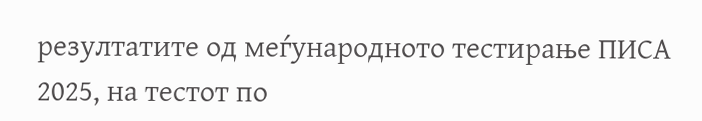резултатите од меѓународното тестирање ПИСА 2025, на тестот по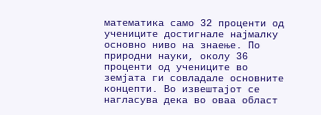математика само 32 проценти од учениците достигнале најмалку основно ниво на знаење. По природни науки, околу 36 проценти од учениците во земјата ги совладале основните концепти. Во извештајот се нагласува дека во оваа област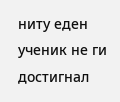ниту еден ученик не ги достигнал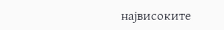највисоките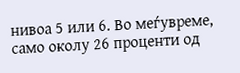нивоа 5 или 6. Во меѓувреме, само околу 26 проценти од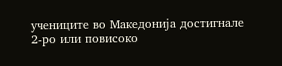учениците во Македонија достигнале 2-ро или повисоко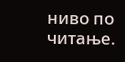ниво по читање.